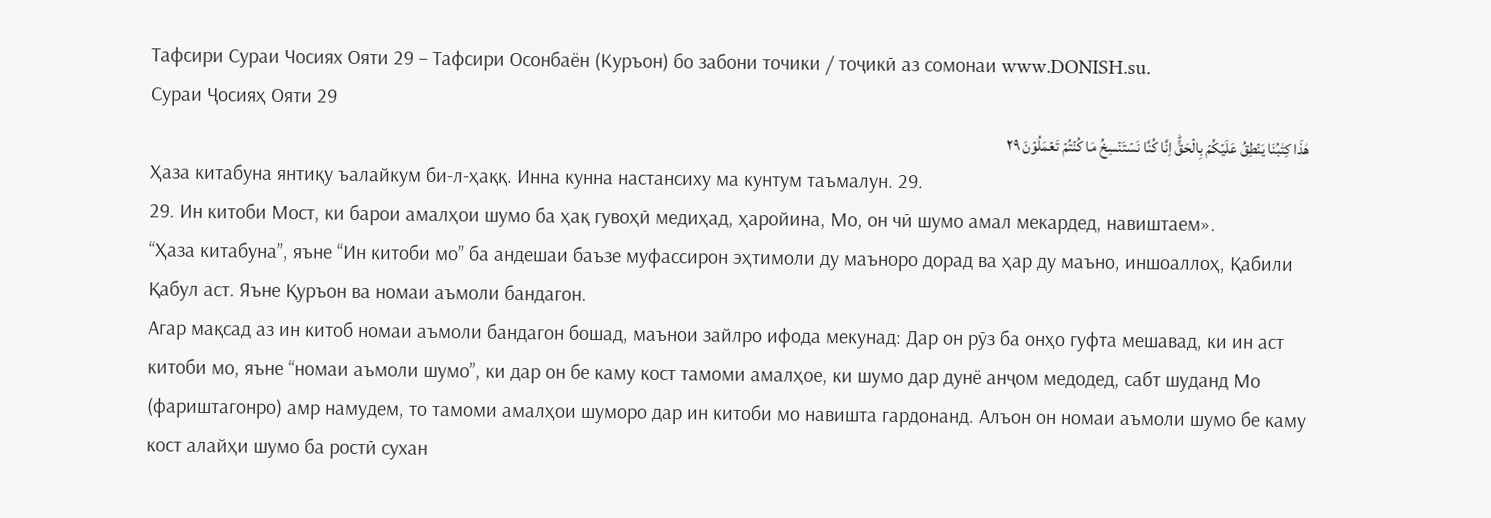Тафсири Сураи Чосиях Ояти 29 – Тафсири Осонбаён (Куръон) бо забони точики / тоҷикӣ аз сомонаи www.DONISH.su.
Сураи Ҷосияҳ Ояти 29
هٰذَا كِتٰبُنَا يَنۡطِقُ عَلَيۡكُمۡ بِالۡحَقِّؕ اِنَّا كُنَّا نَسۡتَنۡسِخُ مَا كُنۡتُمۡ تَعۡمَلُوۡنَ ٢٩
Ҳаза китабуна янтиқу ъалайкум би-л-ҳаққ. Инна кунна настансиху ма кунтум таъмалун. 29.
29. Ин китоби Мост, ки барои амалҳои шумо ба ҳақ гувоҳӣ медиҳад, ҳаройина, Мо, он чӣ шумо амал мекардед, навиштаем».
“Ҳаза китабуна”, яъне “Ин китоби мо” ба андешаи баъзе муфассирон эҳтимоли ду маъноро дорад ва ҳар ду маъно, иншоаллоҳ, Қабили Қабул аст. Яъне Қуръон ва номаи аъмоли бандагон.
Агар мақсад аз ин китоб номаи аъмоли бандагон бошад, маънои зайлро ифода мекунад: Дар он рӯз ба онҳо гуфта мешавад, ки ин аст китоби мо, яъне “номаи аъмоли шумо”, ки дар он бе каму кост тамоми амалҳое, ки шумо дар дунё анҷом медодед, сабт шуданд Мо (фариштагонро) амр намудем, то тамоми амалҳои шуморо дар ин китоби мо навишта гардонанд. Алъон он номаи аъмоли шумо бе каму кост алайҳи шумо ба ростӣ сухан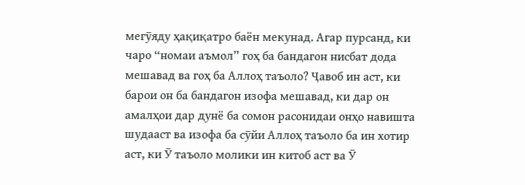мегӯяду ҳақиқатро баён мекунад. Агар пурсанд, ки чаро “номаи аъмол” гоҳ ба бандагон нисбат дода мешавад ва гоҳ ба Аллоҳ таъоло? Ҷавоб ин аст, ки барои он ба бандагон изофа мешавад, ки дар он амалҳои дар дунё ба сомон расонидаи онҳо навишта шудааст ва изофа ба сӯйи Аллоҳ таъоло ба ин хотир аст, ки Ӯ таъоло молики ин китоб аст ва Ӯ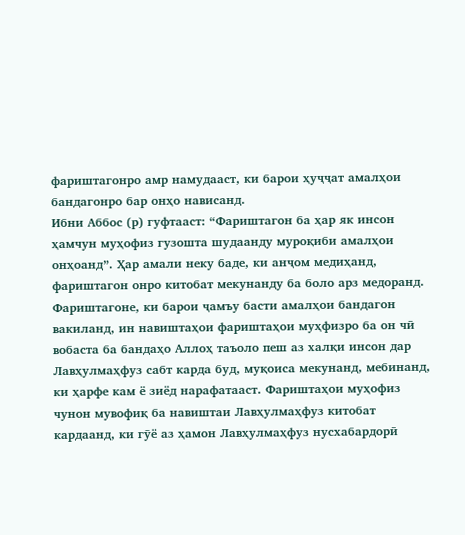фариштагонро амр намудааст, ки барои ҳуҷҷат амалҳои бандагонро бар онҳо нависанд.
Ибни Аббос (р) гуфтааст: “Фариштагон ба ҳар як инсон ҳамчун муҳофиз гузошта шудаанду муроқиби амалҳои онҳоанд”. Ҳар амали неку баде, ки анҷом медиҳанд, фариштагон онро китобат мекунанду ба боло арз медоранд. Фариштагоне, ки барои ҷамъу басти амалҳои бандагон вакиланд, ин навиштаҳои фариштаҳои муҳфизро ба он чӣ вобаста ба бандаҳо Аллоҳ таъоло пеш аз халқи инсон дар Лавҳулмаҳфуз сабт карда буд, муқоиса мекунанд, мебинанд, ки ҳарфе кам ё зиёд нарафатааст. Фариштаҳои муҳофиз чунон мувофиқ ба навиштаи Лавҳулмаҳфуз китобат кардаанд, ки гӯё аз ҳамон Лавҳулмаҳфуз нусхабардорӣ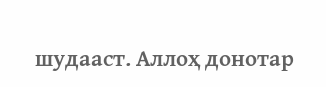шудааст. Аллоҳ донотар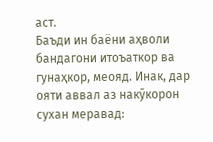аст.
Баъди ин баёни аҳволи бандагони итоъаткор ва гунаҳкор, меояд. Инак, дар ояти аввал аз накӯкорон сухан меравад: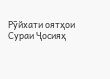Рӯйхати оятҳои Сураи Ҷосияҳ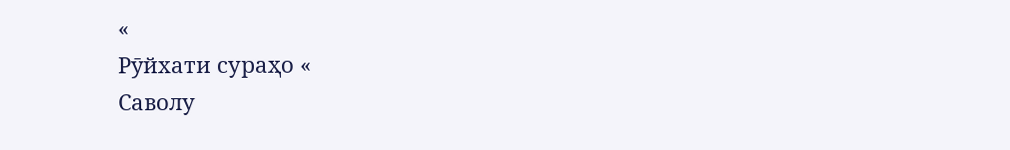«
Рӯйхати сураҳо «
Саволу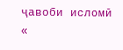ҷавоби исломӣ «